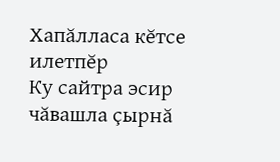Хапăлласа кĕтсе илетпĕр
Ку сайтра эсир чăвашла çырнă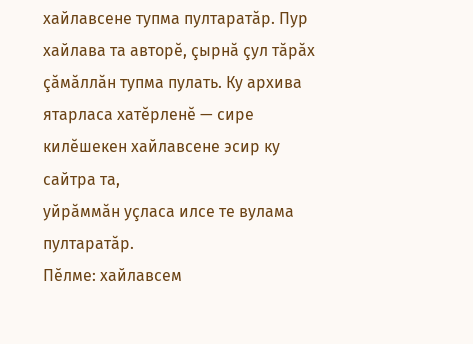хайлавсене тупма пултаратăр. Пур
хайлава та авторĕ, çырнă çул тăрăх çăмăллăн тупма пулать. Ку архива
ятарласа хатĕрленĕ — сире килĕшекен хайлавсене эсир ку сайтра та,
уйрăммăн уçласа илсе те вулама пултаратăр.
Пӗлме: хайлавсем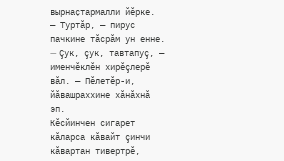вырнаҫтармалли йӗрке.
— Туртăр, — пирус пачкине тăсрăм ун енне.
— Çук, çук, тавтапуç, — именчĕклĕн хирĕçлерĕ вăл. — Пĕлетĕр-и, йăвашраххине хăнăхнă эп.
Кĕсйинчен сигарет кăларса кăвайт çинчи кăвартан тивертрĕ,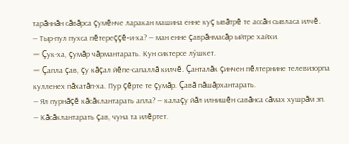тарăннăн сăвăрса çумĕнче ларакан машина енне куç ывăтрĕ те ассăн сывласа илчĕ.
— Тыр-пул пухса пĕтереççĕ-и-ха? — ман енне çаврăнмасăр ыйтре хайхи.
— Çук-ха, çумăр чăрмантарать. Кун сиктерсе лӳшкет.
— Çапла çав, çу кăçал йĕпе-сапаллă килчĕ. Çанталăк çинчен пĕлтернине телевизорпа кулленех пăхатăп-ха. Пур çĕрте те çумăр. Çавă пăшăрхантарать.
— Ял пурнăçĕ кăсăклантарать апла? — калаçу йăл илнишĕн савăнса сăмах хушрăм эп.
— Кăсăклантарать çав, чуна та илĕртет.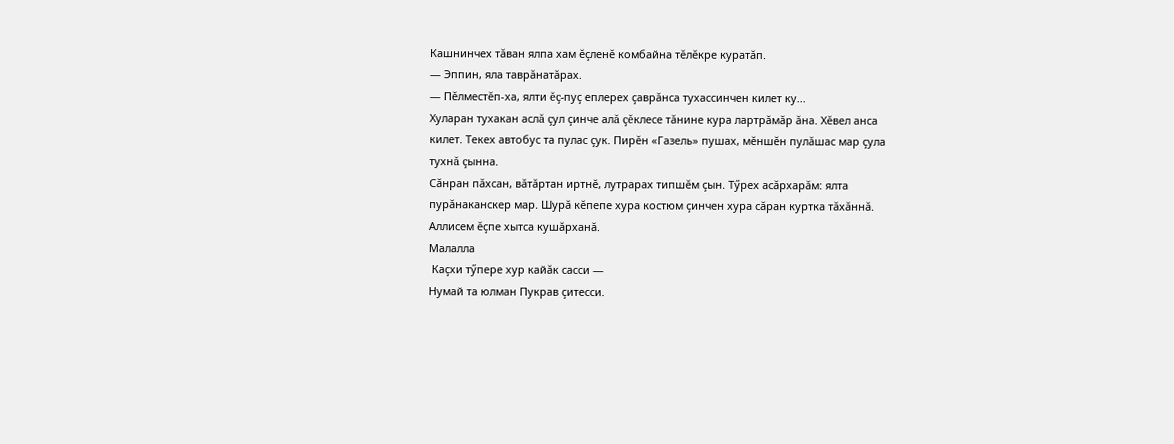Кашнинчех тăван ялпа хам ĕçленĕ комбайна тĕлĕкре куратăп.
— Эппин, яла таврăнатăрах.
— Пĕлместĕп-ха, ялти ĕç-пуç еплерех çаврăнса тухассинчен килет ку...
Хуларан тухакан аслă çул çинче алă çĕклесе тăнине кура лартрăмăр ăна. Хĕвел анса килет. Текех автобус та пулас çук. Пирĕн «Газель» пушах, мĕншĕн пулăшас мар çула тухнă çынна.
Сăнран пăхсан, вăтăртан иртнĕ, лутрарах типшĕм çын. Тӳрех асăрхарăм: ялта пурăнаканскер мар. Шурă кĕпепе хура костюм çинчен хура сăран куртка тăхăннă. Аллисем ĕçпе хытса кушăрханă.
Малалла
 Каçхи тӳпере хур кайăк сасси —
Нумай та юлман Пукрав çитесси.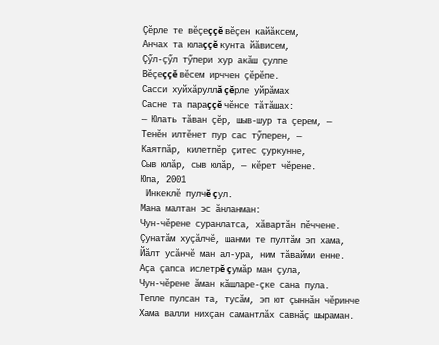Çĕрле те вĕçеççĕ вĕçен кайăксем,
Анчах та юлаççĕ кунта йăвисем,
Çӳл-çӳл тӳпери хур акăш çулпе
Вĕçеççĕ вĕсем ирччен çĕрĕпе.
Сасси хуйхăруллă çĕрле уйрăмах
Сасне та параççĕ чĕнсе тăтăшах:
— Юлать тăван çĕр, шыв-шур та çерем, —
Тенĕн илтĕнет пур сас тӳперен, —
Каятпăр, килетпĕр çитес çуркунне,
Сыв юлăр, сыв юлăр, — кĕрет чĕрене.
Юпа, 2001
 Инкеклĕ пулчĕ çул.
Мана малтан эс ăнланман:
Чун-чĕрене суранлатса, хăвартăн пĕччене.
Çунатăм хуçăлчĕ, шанми те пултăм эп хама,
Йăлт усăнчĕ ман ал-ура, ним тăвайми енне.
Аçа çапса ислетрĕ çумăр ман çула,
Чун-чĕрене ăман кăшларе-çке сана пула.
Тепле пулсан та, тусăм, эп ют çыннăн чĕринче
Хама валли нихçан самантлăх савнăç шыраман.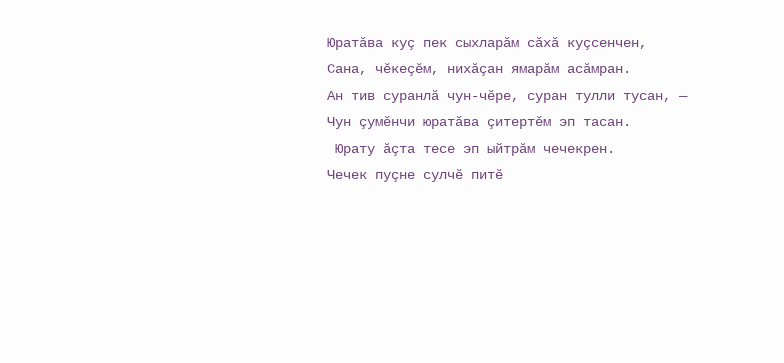Юратăва куç пек сыхларăм сăхă куçсенчен,
Сана, чĕкеçĕм, нихăçан ямарăм асăмран.
Ан тив суранлă чун-чĕре, суран тулли тусан, —
Чун çумĕнчи юратăва çитертĕм эп тасан.
 Юрату ăçта тесе эп ыйтрăм чечекрен.
Чечек пуçне сулчĕ питĕ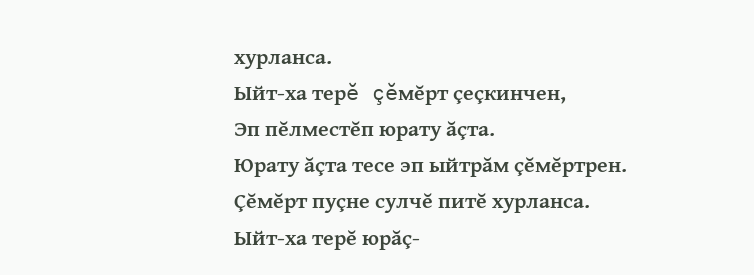хурланса.
Ыйт-ха терĕ çĕмĕрт çеçкинчен,
Эп пĕлместĕп юрату ăçта.
Юрату ăçта тесе эп ыйтрăм çĕмĕртрен.
Çĕмĕрт пуçне сулчĕ питĕ хурланса.
Ыйт-ха терĕ юрăç-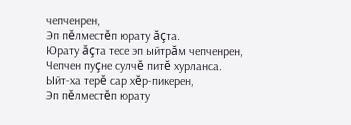чепченрен,
Эп пĕлместĕп юрату ăçта.
Юрату ăçта тесе эп ыйтрăм чепченрен,
Чепчен пуçне сулчĕ питĕ хурланса.
Ыйт-ха терĕ сар хĕр-пикерен,
Эп пĕлместĕп юрату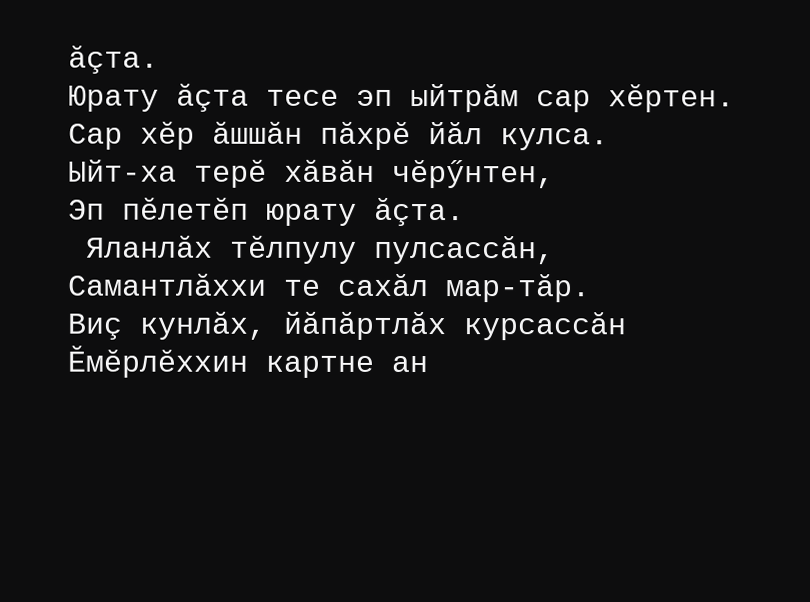ăçта.
Юрату ăçта тесе эп ыйтрăм сар хĕртен.
Сар хĕр ăшшăн пăхрĕ йăл кулса.
Ыйт-ха терĕ хăвăн чĕрӳнтен,
Эп пĕлетĕп юрату ăçта.
 Яланлăх тĕлпулу пулсассăн,
Самантлăххи те сахăл мар-тăр.
Виç кунлăх, йăпăртлăх курсассăн
Ĕмĕрлĕххин картне ан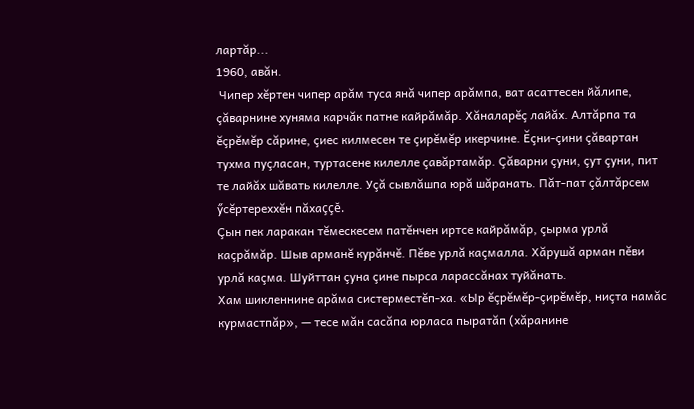лартăр...
1960, авăн.
 Чипер хĕртен чипер арăм туса янă чипер арăмпа, ват асаттесен йăлипе, çăварнине хуняма карчăк патне кайрăмăр. Хăналарĕç лайăх. Алтăрпа та ĕçрĕмĕр сăрине, çиес килмесен те çирĕмĕр икерчине. Ĕçни-çини çăвартан тухма пуçласан, туртасене килелле çавăртамăр. Çăварни çуни, çут çуни, пит те лайăх шăвать килелле. Уçă сывлăшпа юрă шăранать. Пăт-пат çăлтăрсем ӳсĕртереххĕн пăхаççĕ.
Çын пек ларакан тĕмескесем патĕнчен иртсе кайрăмăр, çырма урлă каçрăмăр. Шыв арманĕ курăнчĕ. Пĕве урлă каçмалла. Хăрушă арман пĕви урлă каçма. Шуйттан çуна çине пырса ларассăнах туйăнать.
Хам шикленнине арăма систерместĕп-ха. «Ыр ĕçрĕмĕр-çирĕмĕр, ниçта намăс курмастпăр», — тесе мăн сасăпа юрласа пыратăп (хăранине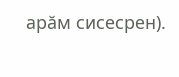арăм сисесрен).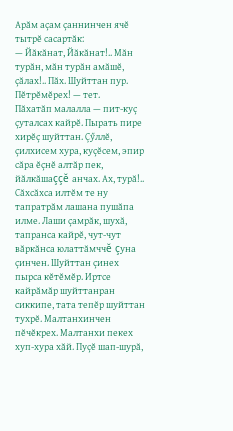Арăм аçам çаннинчен ячĕ тытрĕ сасартăк:
— Йăкăнат, Йăкăнат!.. Мăн турăн, мăн турăн амăшĕ, çăлах!.. Пăх. Шуйттан пур. Пĕтрĕмĕрех! — тет.
Пăхатăп малалла — пит-куç çуталсах кайрĕ. Пырать пире хирĕç шуйттан. Çӳллĕ, çилхисем хура, куçĕсем, эпир сăра ĕçнĕ алтăр пек, йăлкăшаççĕ анчах. Ах, турă!.. Сăхсăхса илтĕм те ну тапратрăм лашана пушăпа илме. Лаши çамрăк, шухă, тапранса кайрĕ, чут-чут вăркăнса юлаттăмччĕ çуна çинчен. Шуйттан çинех пырса кĕтĕмĕр. Иртсе кайрăмăр шуйттанран сиккипе, тата тепĕр шуйттан тухрĕ. Малтанхинчен пĕчĕкрех. Малтанхи пекех хуп-хура хăй. Пуçĕ шап-шурă,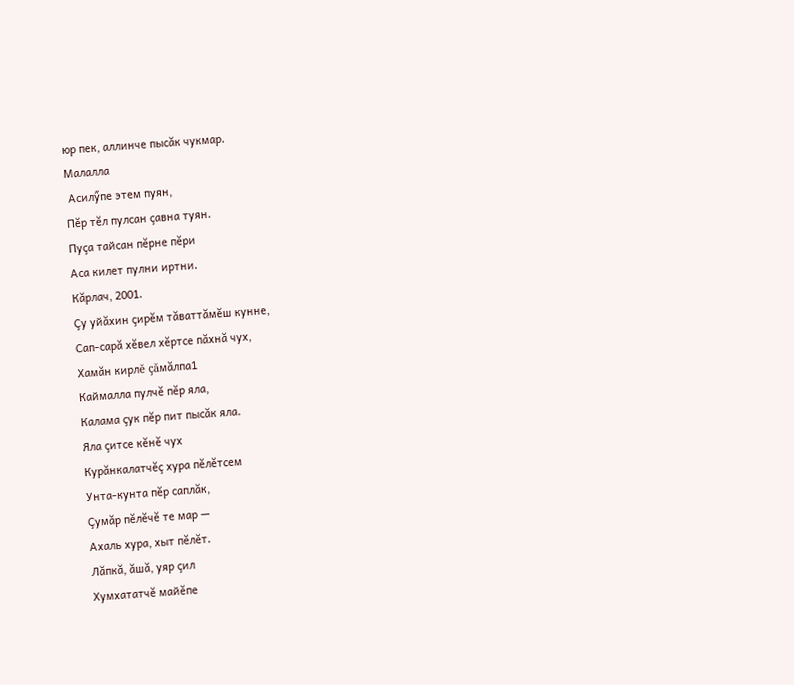юр пек, аллинче пысăк чукмар.
Малалла
 Асилӳпе этем пуян,
Пĕр тĕл пулсан çавна туян.
Пуçа тайсан пĕрне пĕри
Аса килет пулни иртни.
Кăрлач, 2001.
Çу уйăхин çирĕм тăваттăмĕш кунне,
Сап-сарă хĕвел хĕртсе пăхнă чух,
Хамăн кирлĕ çăмăлпа1
Каймалла пулчĕ пĕр яла,
Калама çук пĕр пит пысăк яла.
Яла çитсе кĕнĕ чух
Курăнкалатчĕç хура пĕлĕтсем
Унта-кунта пĕр саплăк,
Çумăр пĕлĕчĕ те мар —
Ахаль хура, хыт пĕлĕт.
Лăпкă, ăшă, уяр çил
Хумхататчĕ майĕпе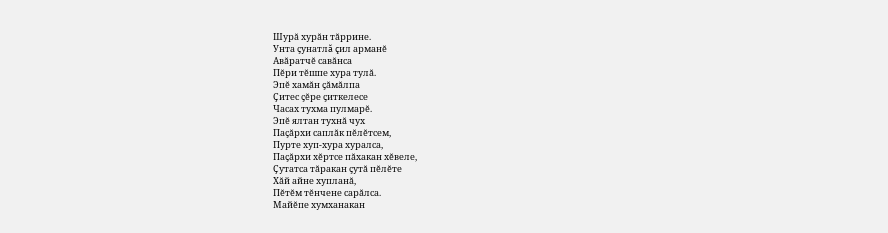Шурă хурăн тăррине.
Унта çунатлă çил арманĕ
Авăратчĕ савăнса
Пĕри тĕшпе хура тулă.
Эпĕ хамăн çăмăлпа
Çитес çĕре çиткелесе
Часах тухма пулмарĕ.
Эпĕ ялтан тухнă чух
Паçăрхи саплăк пĕлĕтсем,
Пурте хуп-хура хуралса,
Паçăрхи хĕртсе пăхакан хĕвеле,
Çутатса тăракан çутă пĕлĕте
Хăй айне хупланă,
Пĕтĕм тĕнчене сарăлса.
Майĕпе хумханакан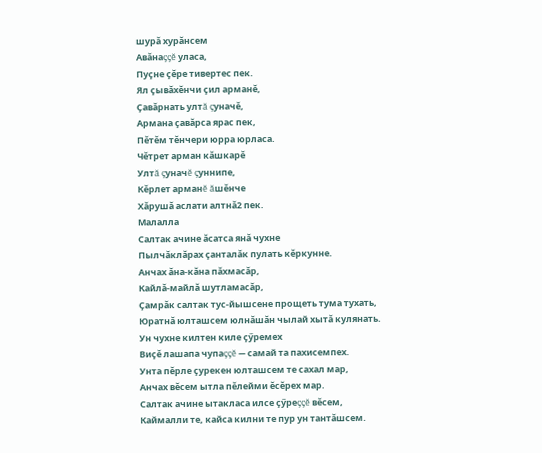шурă хурăнсем
Авăнаççĕ уласа,
Пуçне çĕре тивертес пек.
Ял çывăхĕнчи çил арманĕ,
Çавăрнать ултă çуначĕ,
Армана çавăрса ярас пек,
Пĕтĕм тĕнчери юрра юрласа.
Чĕтрет арман кăшкарĕ
Ултă çуначĕ çуннипе,
Кĕрлет арманĕ ăшĕнче
Хăрушă аслати алтнă2 пек.
Малалла
Салтак ачине ăсатса янă чухне
Пылчăклăрах çанталăк пулать кĕркунне.
Анчах ăна-кăна пăхмасăр,
Кайлă-майлă шутламасăр,
Çамрăк салтак тус-йышсене прощеть тума тухать,
Юратнă юлташсем юлнăшăн чылай хытă кулянать.
Ун чухне килтен киле çӳремех
Виçĕ лашапа чупаççĕ — самай та пахисемпех.
Унта пĕрле çурекен юлташсем те сахал мар,
Анчах вĕсем ытла пĕлейми ĕсĕрех мар.
Салтак ачине ытакласа илсе çӳреççĕ вĕсем,
Каймалли те, кайса килни те пур ун тантăшсем.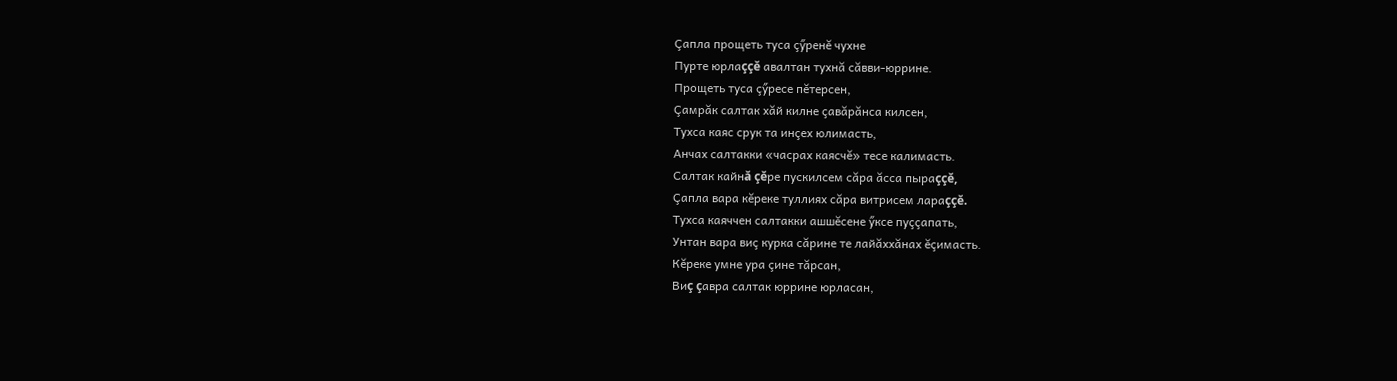Çапла прощеть туса çӳренĕ чухне
Пурте юрлаççĕ авалтан тухнă сăвви-юррине.
Прощеть туса çӳресе пĕтерсен,
Çамрăк салтак хăй килне çавăрăнса килсен,
Тухса каяс срук та инçех юлимасть,
Анчах салтакки «часрах каясчĕ» тесе калимасть.
Салтак кайнă çĕре пускилсем сăра ăсса пыраççĕ,
Çапла вара кĕреке туллиях сăра витрисем лараççĕ.
Тухса каяччен салтакки ашшĕсене ӳксе пуççапать,
Унтан вара виç курка сăрине те лайăххăнах ĕçимасть.
Кĕреке умне ура çине тăрсан,
Виç çавра салтак юррине юрласан,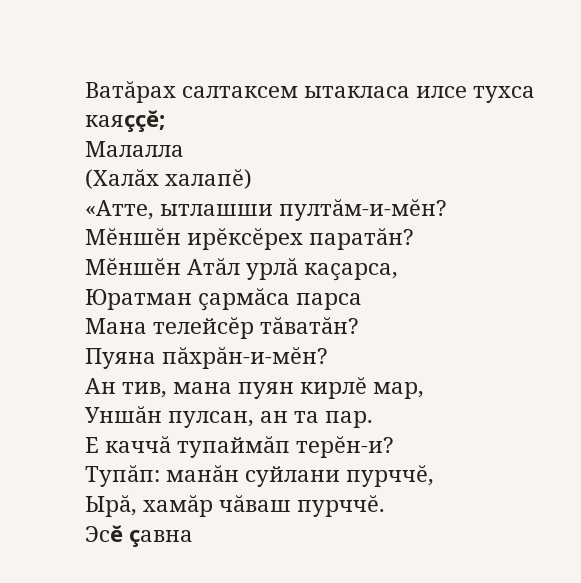Ватăрах салтаксем ытакласа илсе тухса каяççĕ;
Малалла
(Халăх халапĕ)
«Атте, ытлашши пултăм-и-мĕн?
Мĕншĕн ирĕксĕрех паратăн?
Мĕншĕн Атăл урлă каçарса,
Юратман çармăса парса
Мана телейсĕр тăватăн?
Пуяна пăхрăн-и-мĕн?
Ан тив, мана пуян кирлĕ мар,
Уншăн пулсан, ан та пар.
Е каччă тупаймăп терĕн-и?
Тупăп: манăн суйлани пурччĕ,
Ырă, хамăр чăваш пурччĕ.
Эсĕ çавна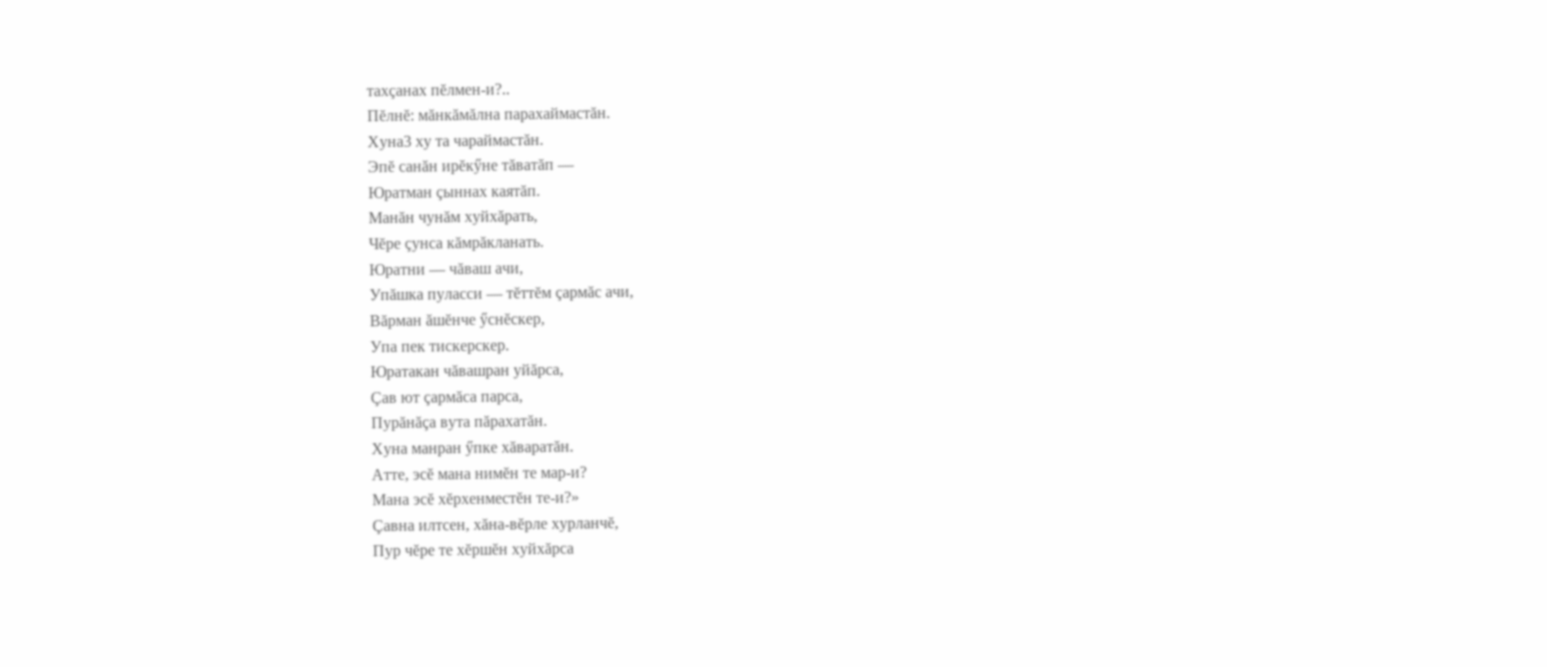тахçанах пĕлмен-и?..
Пĕлнĕ: мăнкăмăлна парахаймастăн.
Хуна3 ху та чараймастăн.
Эпĕ санăн ирĕкӳне тăватăп —
Юратман çыннах каятăп.
Манăн чунăм хуйхăрать,
Чĕре çунса кăмрăкланать.
Юратни — чăваш ачи,
Упăшка пуласси — тĕттĕм çармăс ачи,
Вăрман ăшĕнче ӳснĕскер,
Упа пек тискерскер.
Юратакан чăвашран уйăрса,
Çав ют çармăса парса,
Пурăнăçа вута пăрахатăн.
Хуна манран ӳпке хăваратăн.
Атте, эсĕ мана нимĕн те мар-и?
Мана эсĕ хĕрхенместĕн те-и?»
Çавна илтсен, хăна-вĕрле хурланчĕ,
Пур чĕре те хĕршĕн хуйхăрса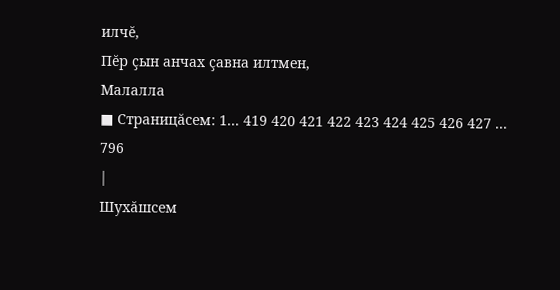илчĕ,
Пĕр çын анчах çавна илтмен,
Малалла
■ Страницăсем: 1... 419 420 421 422 423 424 425 426 427 ... 796
|
Шухăшсем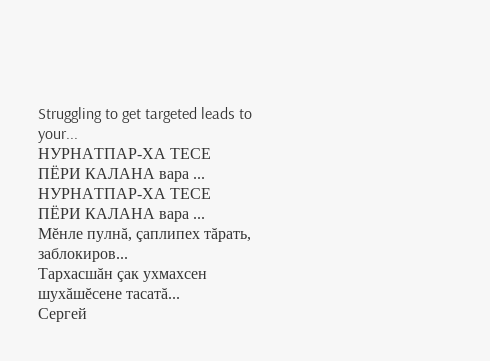Struggling to get targeted leads to your...
НУРНАТПАР-ХА ТЕСЕ ПЁРИ КАЛАНА вара ...
НУРНАТПАР-ХА ТЕСЕ ПЁРИ КАЛАНА вара ...
Мĕнле пулнă, çаплипех тăрать, заблокиров...
Тархасшăн çак ухмахсен шухăшĕсене тасатă...
Сергей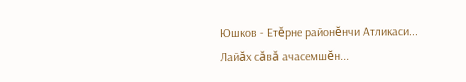Юшков - Етĕрне районĕнчи Атликаси...
Лайăх сăвă ачасемшĕн...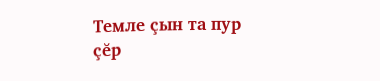Темле çын та пур çĕр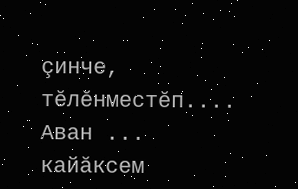çинче, тĕлĕнместĕп....
Аван ...
кайăксем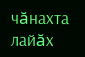чăнахта лайăх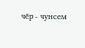чĕр - чунсем